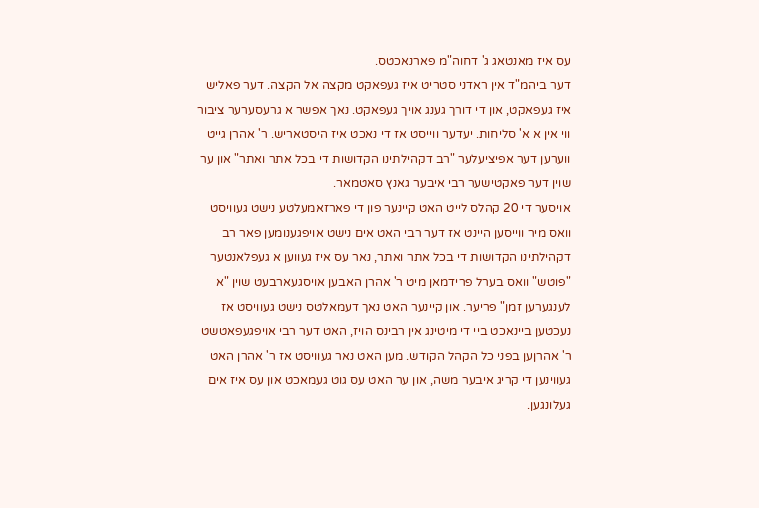עס איז מאנטאג ג' דחוה"מ פארנאכטס.
דער ביהמ"ד אין ראדני סטריט איז געפאקט מקצה אל הקצה. דער פאליש איז געפאקט, און די דורך גענג אויך געפאקט. נאך אפשר א גרעסערער ציבור ווי אין א א' סליחות. יעדער ווייסט אז די נאכט איז היסטאריש. ר' אהרן גייט ווערען דער אפיציעלער "רב דקהילתינו הקדושות די בכל אתר ואתר" און ער שוין דער פאקטישער רבי איבער גאנץ סאטמאר.
אויסער די 20 קהלס לייט האט קיינער פון די פארזאמעלטע נישט געוויסט וואס מיר ווייסען היינט אז דער רבי האט אים נישט אויפגענומען פאר רב דקהילתינו הקדושות די בכל אתר ואתר, נאר עס איז געווען א געפלאנטער "פוטש" וואס בערל פרידמאן מיט ר' אהרן האבען אויסגעארבעט שוין "א לענגערען זמן" פריער. און קיינער האט נאך דעמאלטס נישט געוויסט אז נעכטען ביינאכט ביי די מיטינג אין רבינס הויז, האט דער רבי אויפגעפאטשט ר' אהרןען בפני כל הקהל הקודש. מען האט נאר געוויסט אז ר' אהרן האט געווינען די קריג איבער משה, און ער האט עס גוט געמאכט און עס איז אים געלונגען.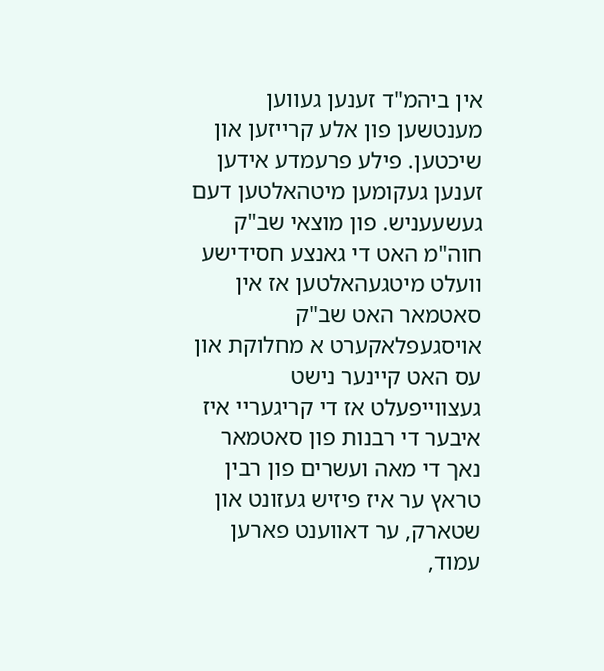אין ביהמ"ד זענען געווען מענטשען פון אלע קרייזען און שיכטען. פילע פרעמדע אידען זענען געקומען מיטהאלטען דעם געשעעניש. פון מוצאי שב"ק חוה"מ האט די גאנצע חסידישע וועלט מיטגעהאלטען אז אין סאטמאר האט שב"ק אויסגעפלאקערט א מחלוקת און עס האט קיינער נישט געצווייפעלט אז די קריגעריי איז איבער די רבנות פון סאטמאר נאך די מאה ועשרים פון רבין טראץ ער איז פיזיש געזונט און שטארק, ער דאווענט פארען עמוד,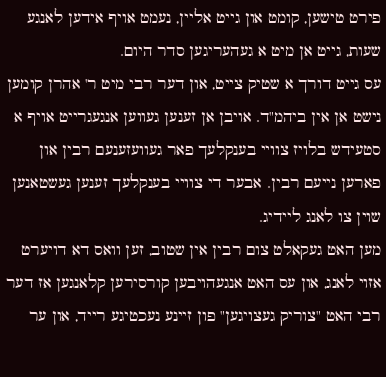פירט טישען, קומט און גייט אליין, נעמט אויף אידען לאנגע שעות, גייט אן מיט א געהעריגען סדר היום.
עס גייט דורך א שטיק צייט, און דער רבי מיט ר' אהרן קומען נישט אן אין ביהמ"ד. אויבן אן זענען געווען אנגעגרייט אויף א סטעידש בלויז צוויי בענקלעך פאר געוועזענעם רבין און פארען נייעם רבין. אבער די צוויי בענקלעך זענען געשטאנען שוין צו לאנג ליידיג.
מען האט געקאלט צום רבין אין שטוב, זען וואס דא דויערט אזוי לאנג, און עס האט אנגעהויבען קורסירען קלאנגען אז דער רבי האט "צוריק געצויגען" פון זיינע נעכטיגע רייד, און ער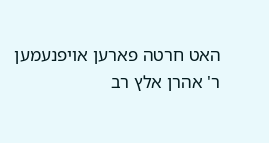האט חרטה פארען אויפנעמען ר' אהרן אלץ רב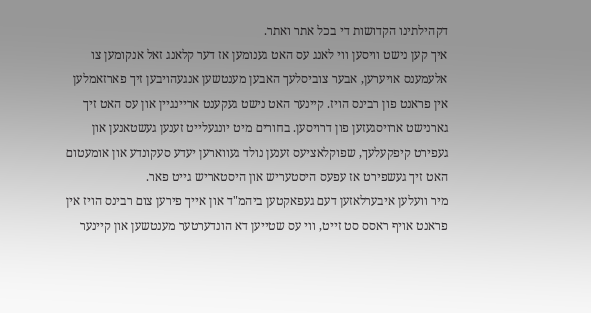דקהילתינו הקדושות די בכל אתר ואתר.
איך קען נישט וויסען ווי לאנג עס האט גענומען אז דער קלאנג זאל אנקומען צו אלעמענס אויערען, אבער צוביסלעך האבען מענטשען אנגעהויבען זיך פארזאמלען אין פראנט פון רבינס הויז. קיינער האט נישט געקענט אריינגיין און עס האט זיך גארנישט ארויסגעזען פון דרויסען. בחורים מיט יונגעלייט זענען געשטאנען און געפירט קיפקעלעך, שפוקלאציעס זענען נולד געווארען יעדע סעקונדע און אומעטום האט זיך געשפירט אז עפעס היסטעריש און היסטאריש גייט פאר.
מיר וועלען איבערלאזען דעם געפאקטען ביהמ"ד און אייך פירען צום רבינס הויז אין פראנט אויף ראסס סט זייט, ווי עס שטייען דא הונדערטער מענטשען און קיינער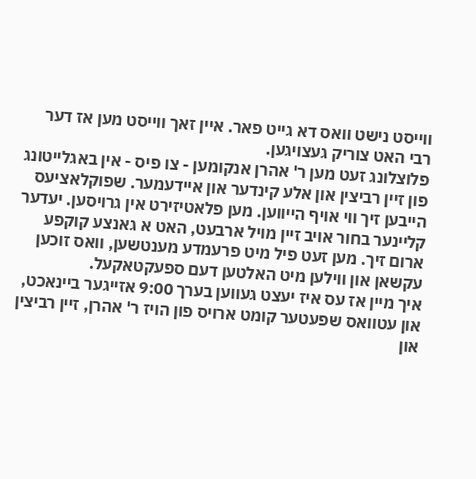ווייסט נישט וואס דא גייט פאר. איין זאך ווייסט מען אז דער רבי האט צוריק געצויגען.
פלוצלונג זעט מען ר' אהרן אנקומען - צו פיס - אין באגלייטונג פון זיין רביצין און אלע קינדער און איידעמער. שפוקלאציעס הייבען זיך ווי אויף הייווען. מען פלאטיזירט אין גרויסען. יעדער קליינער בחור אויב זיין מויל ארבעט, האט א גאנצע קוקפע ארום זיך. מען זעט פיל מיט פרעמדע מענטשען, וואס זוכען עקשאן און ווילען מיט האלטען דעם ספעקטאקעל.
איך מיין אז עס איז יעצט געווען בערך 9:00 אזייגער ביינאכט, און עטוואס שפעטער קומט ארויס פון הויז ר' אהרן, זיין רביצין און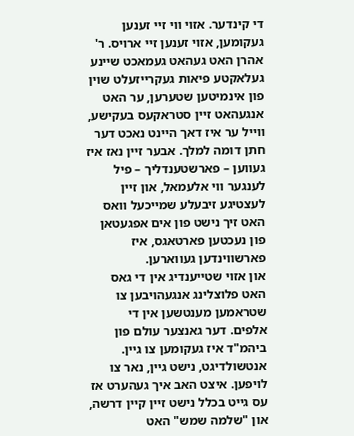די קינדער. אזוי ווי זיי זענען געקומען, אזוי זענען זיי ארויס. ר' אהרן האט געהאט געמאכט שיינע געלאקטע פיאות געקרייזעלט שוין פון אינמיטען שטערען, ער האט אנגעהאט זיין סטראקעס בעקישע, ווייל ער איז דאך היינט נאכט דער חתן דומה למלך. אבער זיין נאז איז געווען – פארשטענדליך – פיל לענגער ווי אלעמאל, און זיין לעצטיגע זיבעלע שמייכעל וואס האט זיך נישט פון אים אפגעטאן פון נעכטען פארטאגס, איז פארשווינדען געווארען.
און אזוי שטייענדיג אין די גאס האט פלוצלינג אנגעהויבען צו שטראמען מענטשען אין די אלפים. דער גאנצער עולם פון ביהמ"ד איז געקומען צו גיין. אנטשולדיגט, נישט גיין, נאר צו לויפען. איצט האב איך געהערט אז עס גייט בכלל נישט זיין קיין דרשה, און "שלמה שמש" האט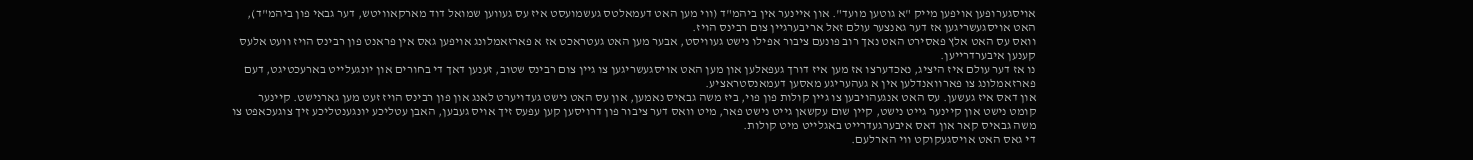אויסגערופען אויפען מייק "א גוטען מועד". און איינער אין ביהמ"ד (ווי מען האט דעמאלטס געשמועסט איז עס געווען שמואל דוד מארקאוויטש, דער גבאי פון ביהמ"ד), האט אויסגעשריגען אז דער גאנצער עולם זאל אריבערגיין צום רבינס הויז.
וואס עס האט אלץ פאסירט האט נאך רוב פונעם ציבור אפילו נישט געוויסט, אבער מען האט געטראכט אז א פארזאמלונג אויפען גאס אין פראנט פון רבינס הויז וועט אלעס קענען איבערדרייען.
נו אז דער עולם איז היציג, נאכדערצו אז מען איז דורך געפאלען און מען האט אויסגעשריגען צו גיין צום רבינס שטוב, זענען דאך די בחורים און יונגעלייט בארעכטיגט, דעם פארזאמלונג צו פארוואנדלען אין א געהעריגע מאסען דעמאנסטראציע.
און דאס איז געשען. עס האט אנגעהויבען צו גיין קולות פון פוי, ביז משה גבאיס נאמען, און עס האט נישט געדויערט לאנג און פון רבינס הויז זעט מען גארנישט. קיינער קומט נישט און קיינער גייט נישט, קיין שום עקשאן גייט נישט פאר, מיט וואס דער ציבור פון דרויסען קען עפעס זיך אויס געבען, האבן עטליכע יונגענטליכע זיך צוגעכאפט צו משה גבאיס קאר און דאס איבערגעדרייט באגלייט מיט קולות.
די גאס האט אויסגעקוקט ווי הארלעם.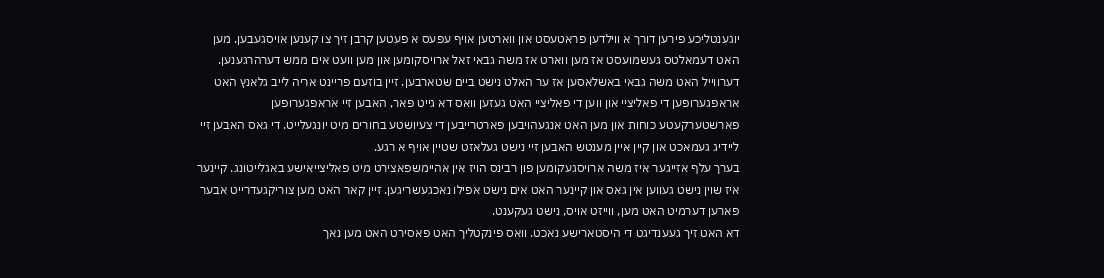יוגענטליכע פירען דורך א ווילדען פראטעסט און ווארטען אויף עפעס א פעטען קרבן זיך צו קענען אויסגעבען. מען האט דעמאלטס געשמועסט אז מען ווארט אז משה גבאי זאל ארויסקומען און מען וועט אים ממש דערהרגענען.
דערווייל האט משה גבאי באשלאסען אז ער האלט נישט ביים שטארבען. זיין בוזעם פריינט אריה לייב גלאנץ האט אראפגערופען די פאליציי און ווען די פאליציי האט געזען וואס דא גייט פאר, האבען זיי אראפגערופען פארשטערקעטע כוחות און מען האט אנגעהויבען פארטרייבען די צעיושטע בחורים מיט יונגעלייט. די גאס האבען זיי ליידיג געמאכט און קיין איין מענטש האבען זיי נישט געלאזט שטיין אויף א רגע.
בערך עלף אזייגער איז משה ארויסגעקומען פון רבינס הויז אין אהיימשפאצירט מיט פאליצייאישע באגלייטונג. קיינער איז שוין נישט געווען אין גאס און קיינער האט אים נישט אפילו נאכגעשריגען. זיין קאר האט מען צוריקגעדרייט אבער פארען דערמיט האט מען, ווייזט אויס, נישט געקענט.
דא האט זיך געענדיגט די היסטארישע נאכט. וואס פינקטליך האט פאסירט האט מען נאך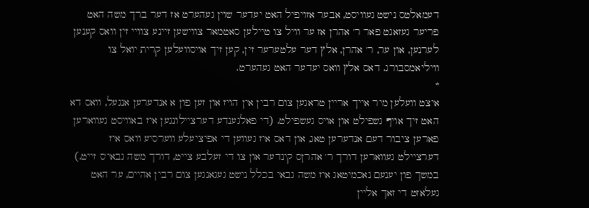דעמאלטס נישט געוויסט, אבער אזויפיל האט יעדער שוין געהערט אז דער ברך משה האט פריער געזאגט פאר ר' אהרן אז ער וויל צו טיילען סאטמאר צווישען זיינע צוויי זין וואס קענען לערנען, און ער, ר' אהרן, אלץ דער עלטערער זין, קען זיך אויסוועלען קרית יואל צו וויליאמסבורג. דאס אלץ וואס יעדער האט געהערט.
*
איצט וועלען מיר אייך אריין טראגען צום רבין אין הויז און זען פון א אנדערען אנגעל, וואס דא האט זיך אויף גשפילט און אויס געשפילט. (די פאלגענדע דערציילונגען איז באוויסט געווארען פארען ציבור דעם אנדערען טאג, און דאס איז געווען די אפיציעלע ווערסיע וואס איז דערציילט געווארען דורך ר' אהרןס קינדער און צו די זעלבע צייט, דורך משה גבאי'ס זייט.)
במשך פון יענעם נאכמיטאג איז משה גבאי בכלל נישט געגאנגען צום רבין אהיים, ער האט געלאזט די זאך אליין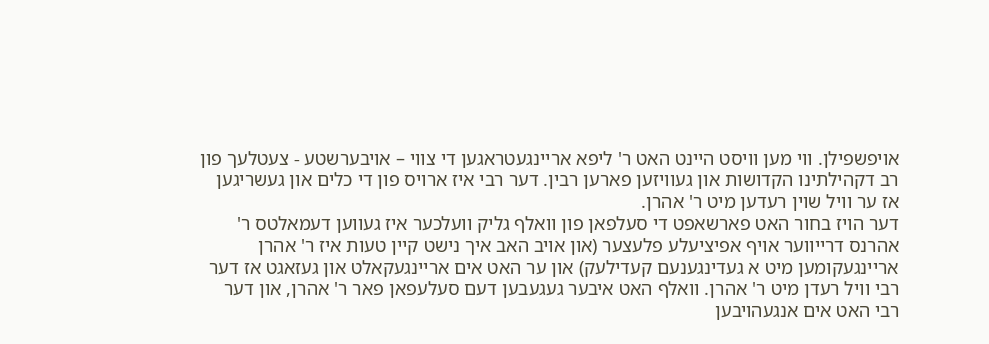אויפשפילן. ווי מען וויסט היינט האט ר' ליפא אריינגעטראגען די צווי – אויבערשטע - צעטלעך פון רב דקהילתינו הקדושות און געוויזען פארען רבין. דער רבי איז ארויס פון די כלים און געשריגען אז ער וויל שוין רעדען מיט ר' אהרן.
דער הויז בחור האט פארשאפט די סעלפאן פון וואלף גליק וועלכער איז געווען דעמאלטס ר' אהרנס דרייווער אויף אפיציעלע פלעצער (און אויב האב איך נישט קיין טעות איז ר' אהרן אריינגעקומען מיט א געדינגענעם קעדילעק) און ער האט אים אריינגעקאלט און געזאגט אז דער רבי וויל רעדן מיט ר' אהרן. וואלף האט איבער געגעבען דעם סעלעפאן פאר ר' אהרן, און דער רבי האט אים אנגעהויבען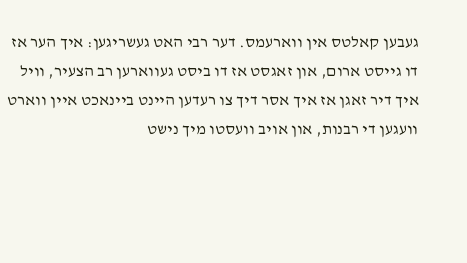געבען קאלטס אין ווארעמס. דער רבי האט געשריגען: איך הער אז דו גייסט ארום, און זאגסט אז דו ביסט געווארען רב הצעיר, וויל איך דיר זאגן אז איך אסר דיך צו רעדען היינט ביינאכט איין ווארט וועגען די רבנות, און אויב וועסטו מיך נישט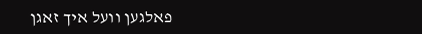פאלגען וועל איך זאגן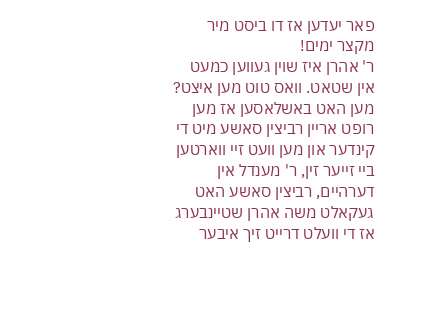פאר יעדען אז דו ביסט מיר מקצר ימים!
ר' אהרן איז שוין געווען כמעט אין שטאט. וואס טוט מען איצט? מען האט באשלאסען אז מען רופט אריין רביצין סאשע מיט די קינדער און מען וועט זיי ווארטען ביי זייער זין, ר' מענדל אין דערהיים, רביצין סאשע האט געקאלט משה אהרן שטיינבערג אז די וועלט דרייט זיך איבער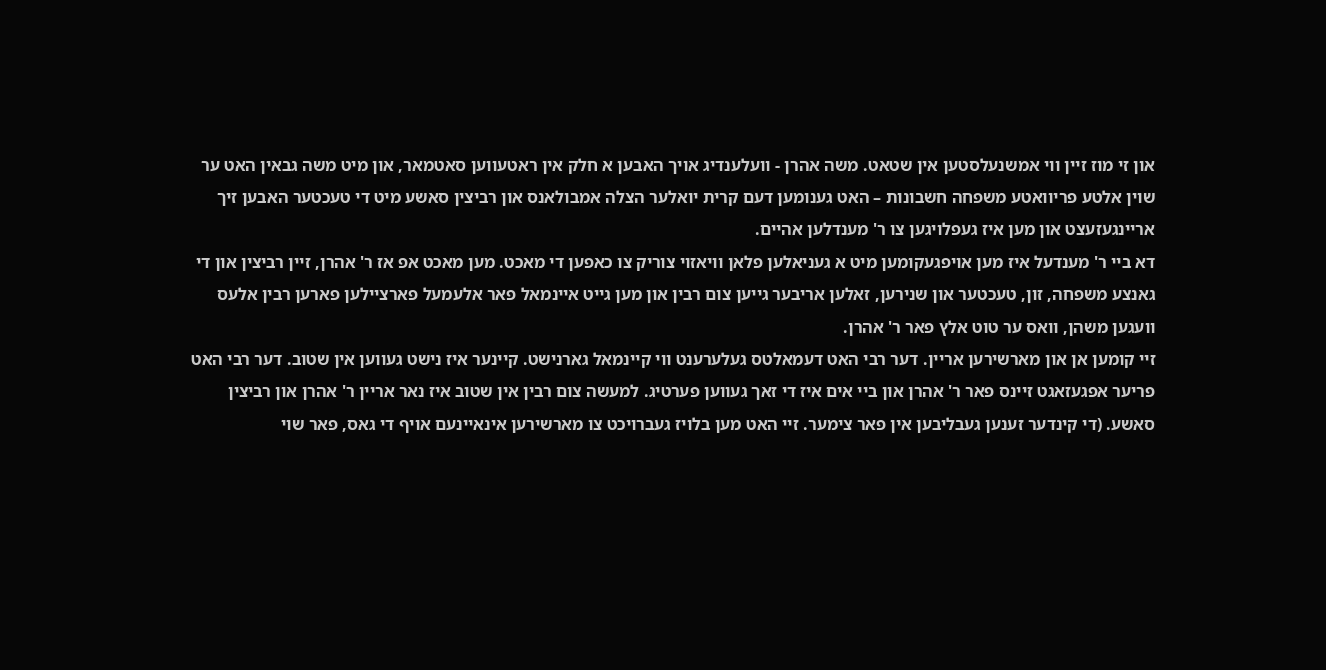און זי מוז זיין ווי אמשנעלסטען אין שטאט. משה אהרן - וועלענדיג אויך האבען א חלק אין ראטעווען סאטמאר, און מיט משה גבאין האט ער שוין אלטע פריוואטע משפחה חשבונות – האט גענומען דעם קרית יואלער הצלה אמבולאנס און רביצין סאשע מיט די טעכטער האבען זיך אריינגעזעצט און מען איז געפלויגען צו ר' מענדלען אהיים.
דא ביי ר' מענדעל איז מען אויפגעקומען מיט א געניאלען פלאן וויאזוי צוריק צו כאפען די מאכט. מען מאכט אפ אז ר' אהרן, זיין רביצין און די גאנצע משפחה, זון, טעכטער און שנירען, זאלען אריבער גייען צום רבין און מען גייט איינמאל פאר אלעמעל פארציילען פארען רבין אלעס וועגען משהן, וואס ער טוט אלץ פאר ר' אהרן.
זיי קומען אן און מארשירען אריין. דער רבי האט דעמאלטס געלערענט ווי קיינמאל גארנישט. קיינער איז נישט געווען אין שטוב. דער רבי האט פריער אפגעזאגט זיינס פאר ר' אהרן און ביי אים איז די זאך געווען פערטיג. למעשה צום רבין אין שטוב איז נאר אריין ר' אהרן און רביצין סאשע. (די קינדער זענען געבליבען אין פאר צימער. זיי האט מען בלויז געברויכט צו מארשירען אינאיינעם אויף די גאס, פאר שוי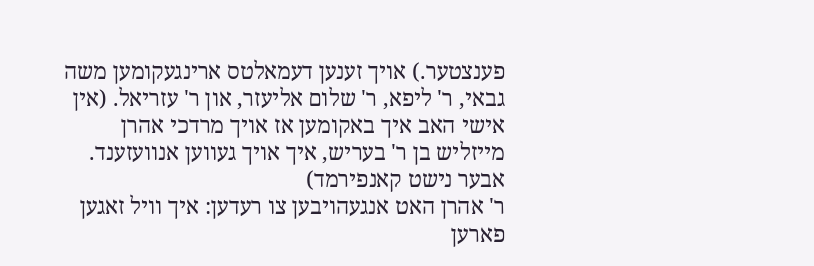פענצטער.) אויך זענען דעמאלטס ארינגעקומען משה גבאי, ר' ליפא, ר' שלום אליעזר, און ר' עזריאל. (אין אישי האב איך באקומען אז אויך מרדכי אהרן מייזליש בן ר' בעריש, איך אויך געווען אנוועזענד. אבער נישט קאנפירמד)
ר' אהרן האט אנגעהויבען צו רעדען: איך וויל זאגען פארען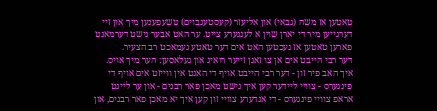טאטען אז משה (גבאי) און אליעזר (קעסטענבוים) טשעפענען מיך און זיי דערגייען מיר די יארן שוין א לענגערע צייט. ער האט אבער נישט דערמאנט פארען טאטען אז נעכטען האט אים דער טאטע געמאכט רב הצעיר.
דער רבי הייבט אים אן צו זאגן זייער רואיג און געלאסען: הער מיך אויס. איך האב פיר זון - דער רבי הייבט אויף די האנט אין ווייזט אים אויף די פינגערס - צוויי ליידער קען איך נישט מאכן פאר רבנים - און ער לייגט אראפ צוויי פינגערס - די אנדערע צוויי זון קען איך יא מאכן פאר רבנים, און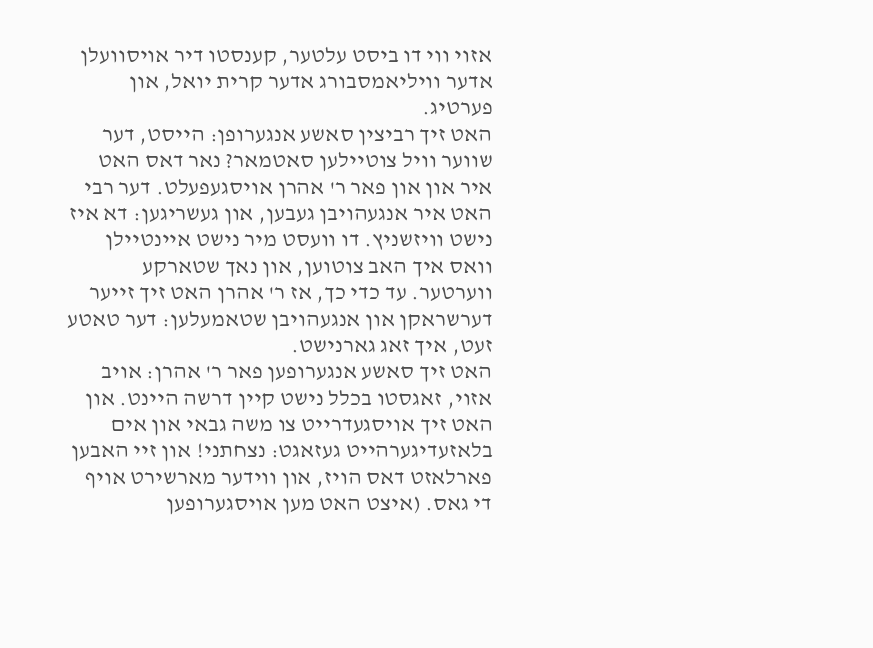אזוי ווי דו ביסט עלטער, קענסטו דיר אויסוועלן אדער וויליאמסבורג אדער קרית יואל, און פערטיג.
האט זיך רביצין סאשע אנגערופן: הייסט, דער שווער וויל צוטיילען סאטמאר? נאר דאס האט איר און און פאר ר' אהרן אויסגעפעלט. דער רבי האט איר אנגעהויבן געבען, און געשריגען: דא איז נישט וויזשניץ. דו וועסט מיר נישט איינטיילן וואס איך האב צוטוען, און נאך שטארקע ווערטער. עד כדי כך, אז ר' אהרן האט זיך זייער דערשראקן און אנגעהויבן שטאמעלען: דער טאטע זעט, איך זאג גארנישט.
האט זיך סאשע אנגערופען פאר ר' אהרן: אויב אזוי, זאגסטו בכלל נישט קיין דרשה היינט. און האט זיך אויסגעדרייט צו משה גבאי און אים בלאזעדיגערהייט געזאגט: נצחתני! און זיי האבען פארלאזט דאס הויז, און ווידער מארשירט אויף די גאס. (איצט האט מען אויסגערופען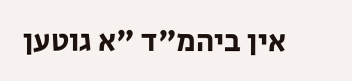אין ביהמ"ד "א גוטען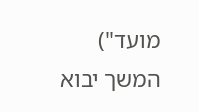מועד")
המשך יבוא